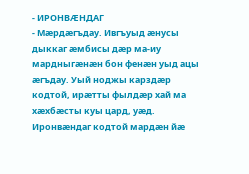- ИРОНВÆНДАГ
- Мæрдæгъдау. Ивгъуыд æнусы дыккаг æмбисы дæр ма-иу мардныгæнæн бон фенæн уыд ацы æгъдау. Уый ноджы карздæр кодтой, ирæтты фылдæр хай ма хæхбæсты куы цард, уæд. Иронвæндаг кодтой мардæн йæ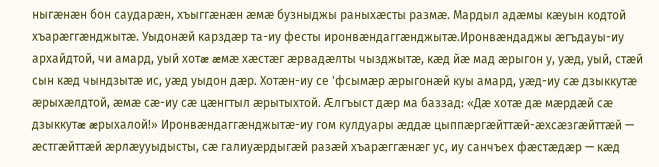ныгæнæн бон саударæн, хъыггæнæн æмæ бузныджы раныхæсты размæ. Мардыл адæмы кæуын кодтой хъарæггæнджытæ. Уыдонæй карздæр та-иу фесты иронвæндаггæнджытæ.Иронвæндаджы æгъдауы-иу архайдтой, чи амард, уый хотæ æмæ хæстæг æрвадæлты чызджытæ, кæд йæ мад æрыгон у, уæд, уый, стæй сын кæд чындзытæ ис, уæд уыдон дæр. Хотæн-иу се 'фсымæр æрыгонæй куы амард, уæд-иу сæ дзыккутæ æрыхæлдтой, æмæ сæ-иу сæ цæнгтыл æрытыхтой. Æлгъыст дæр ма баззад: «Дæ хотæ дæ мæрдæй сæ дзыккутæ æрыхалой!» Иронвæндаггæнджытæ-иу гом кулдуары æддæ цыппæргæйттæй-æхсæзгæйттæй — æстгæйттæй æрлæууыдысты, сæ галиуæрдыгæй разæй хъарæггæнæг ус, иу санчъех фæстæдæр — кæд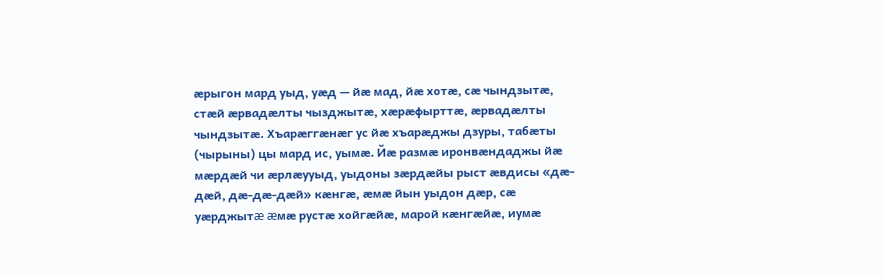æрыгон мард уыд, уæд — йæ мад, йæ хотæ, сæ чындзытæ, стæй æрвадæлты чызджытæ, хæрæфырттæ, æрвадæлты чындзытæ. Хъарæггæнæг ус йæ хъарæджы дзуры, табæты (чырыны) цы мард ис, уымæ. Йæ размæ иронвæндаджы йæ мæрдæй чи æрлæууыд, уыдоны зæрдæйы рыст æвдисы «дæ-дæй, дæ-дæ-дæй» кæнгæ, æмæ йын уыдон дæр, сæ уæрджытæ æмæ рустæ хойгæйæ, марой кæнгæйæ, иумæ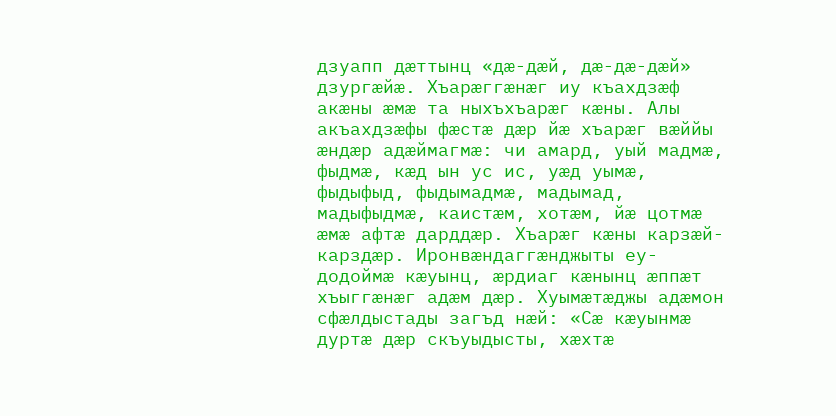дзуапп дæттынц «дæ-дæй, дæ-дæ-дæй» дзургæйæ. Хъарæггæнæг иу къахдзæф акæны æмæ та ныхъхъарæг кæны. Алы акъахдзæфы фæстæ дæр йæ хъарæг вæййы æндæр адæймагмæ: чи амард, уый мадмæ, фыдмæ, кæд ын ус ис, уæд уымæ, фыдыфыд, фыдымадмæ, мадымад, мадыфыдмæ, каистæм, хотæм, йæ цотмæ æмæ афтæ дарддæр. Хъарæг кæны карзæй-карздæр. Иронвæндаггæнджыты еу-додоймæ кæуынц, æрдиаг кæнынц æппæт хъыггæнæг адæм дæр. Хуымæтæджы адæмон сфæлдыстады загъд нæй: «Сæ кæуынмæ дуртæ дæр скъуыдысты, хæхтæ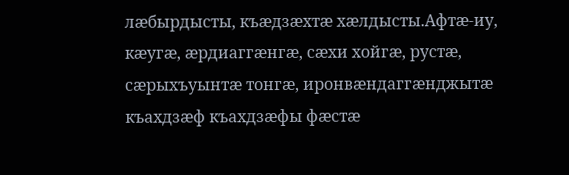лæбырдысты, къæдзæхтæ хæлдысты.Афтæ-иу, кæугæ, æрдиаггæнгæ, сæхи хойгæ, рустæ, сæрыхъуынтæ тонгæ, иронвæндаггæнджытæ къахдзæф къахдзæфы фæстæ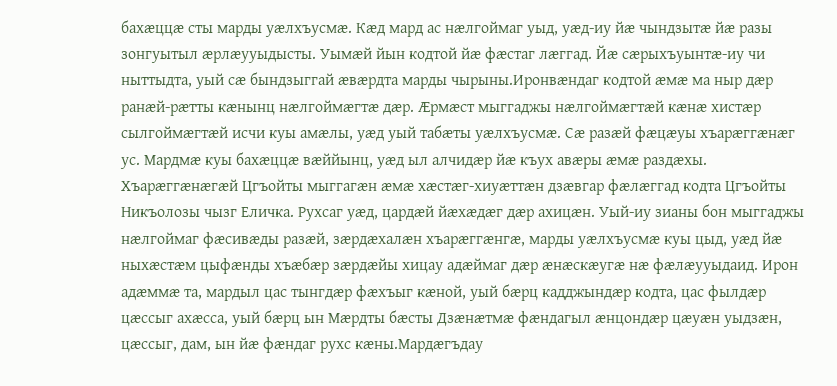бахæццæ сты марды уæлхъусмæ. Кæд мард ас нæлгоймаг уыд, уæд-иу йæ чындзытæ йæ разы зонгуытыл æрлæууыдысты. Уымæй йын кодтой йæ фæстаг лæггад. Йæ сæрыхъуынтæ-иу чи ныттыдта, уый сæ бындзыггай æвæрдта марды чырыны.Иронвæндаг кодтой æмæ ма ныр дæр ранæй-рæтты кæнынц нæлгоймæгтæ дæр. Æрмæст мыггаджы нæлгоймæгтæй кæнæ хистæр сылгоймæгтæй исчи куы амæлы, уæд уый табæты уæлхъусмæ. Сæ разæй фæцæуы хъарæггæнæг ус. Мардмæ куы бахæццæ вæййынц, уæд ыл алчидæр йæ къух авæры æмæ раздæхы. Хъарæггæнæгæй Цгъойты мыггагæн æмæ хæстæг-хиуæттæн дзæвгар фæлæггад кодта Цгъойты Никъолозы чызг Еличка. Рухсаг уæд, цардæй йæхæдæг дæр ахицæн. Уый-иу зианы бон мыггаджы нæлгоймаг фæсивæды разæй, зæрдæхалæн хъарæггæнгæ, марды уæлхъусмæ куы цыд, уæд йæ ныхæстæм цыфæнды хъæбæр зæрдæйы хицау адæймаг дæр æнæскæугæ нæ фæлæууыдаид. Ирон адæммæ та, мардыл цас тынгдæр фæхъыг кæной, уый бæрц кадджындæр кодта, цас фылдæр цæссыг ахæсса, уый бæрц ын Мæрдты бæсты Дзæнæтмæ фæндагыл æнцондæр цæуæн уыдзæн, цæссыг, дам, ын йæ фæндаг рухс кæны.Мардæгъдау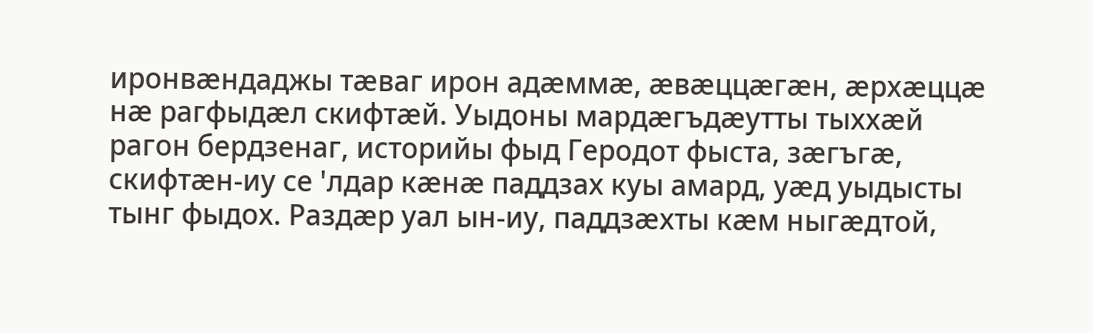иронвæндаджы тæваг ирон адæммæ, æвæццæгæн, æрхæццæ нæ рагфыдæл скифтæй. Уыдоны мардæгъдæутты тыххæй рагон бердзенаг, историйы фыд Геродот фыста, зæгъгæ, скифтæн-иу се 'лдар кæнæ паддзах куы амард, уæд уыдысты тынг фыдох. Раздæр уал ын-иу, паддзæхты кæм ныгæдтой,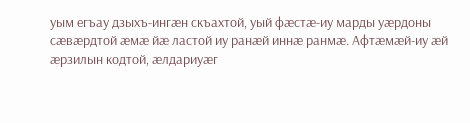уым егъау дзыхъ-ингæн скъахтой, уый фæстæ-иу марды уæрдоны сæвæрдтой æмæ йæ ластой иу ранæй иннæ ранмæ. Афтæмæй-иу æй æрзилын кодтой, æлдариуæг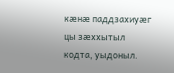кæнæ паддзахиуæг цы зæххытыл кодта, уыдоныл.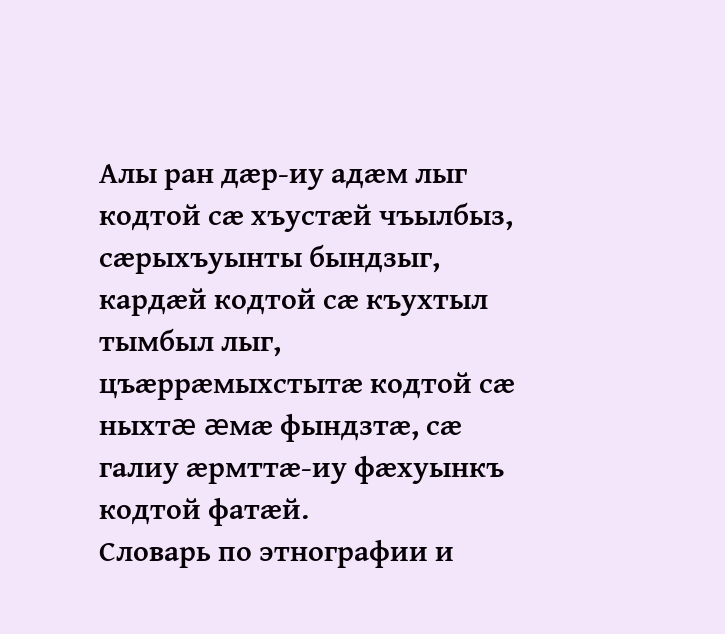Алы ран дæр-иу адæм лыг кодтой сæ хъустæй чъылбыз, сæрыхъуынты бындзыг, кардæй кодтой сæ къухтыл тымбыл лыг, цъæррæмыхстытæ кодтой сæ ныхтæ æмæ фындзтæ, сæ галиу æрмттæ-иу фæхуынкъ кодтой фатæй.
Словарь по этнографии и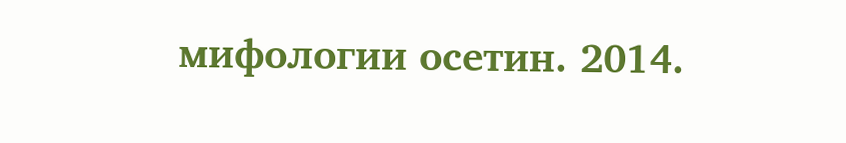мифологии осетин. 2014.